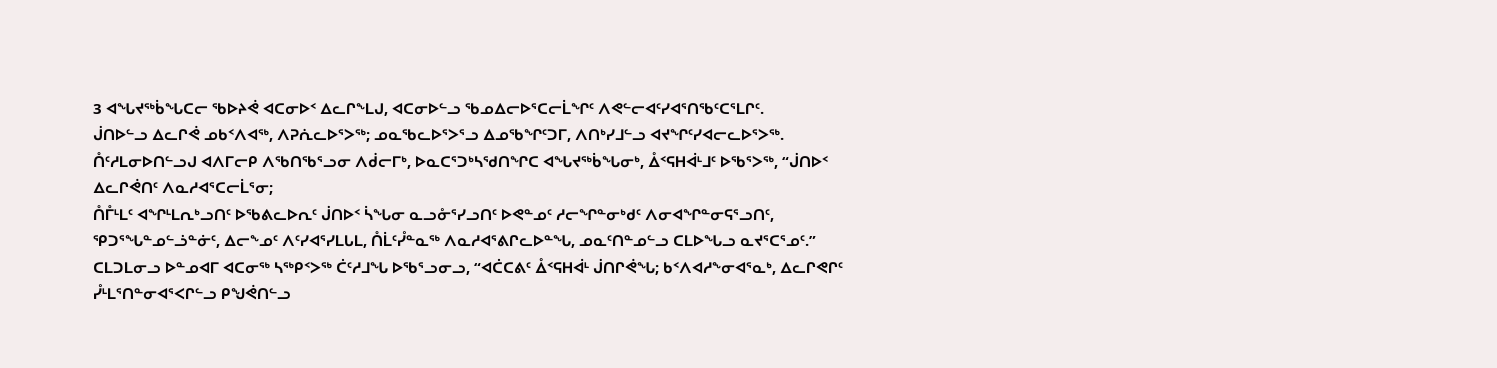3 ᐊᖓᔪᖅᑳᖓᑕᓕ ᖃᐅᔨᕚ ᐊᑕᓂᐅᑉ ᐃᓚᒋᖕᒪᒍ, ᐊᑕᓂᐅᓪᓗ ᖃᓄᐃᓕᐅᕐᑕᓕᒫᖏᑦ ᐱᕙᓪᓕᐊᑦᓯᐊᕐᑎᖃᑦᑕᕐᒪᒋᑦ.
ᒎᑎᐅᓪᓗ ᐃᓚᒋᕚ ᓄᑲᑉᐱᐊᖅ, ᐱᕈᕇᓚᐅᕐᐳᖅ; ᓄᓇᖃᓚᐅᕐᐳᕐᓗ ᐃᓄᖃᖏᑦᑐᒥ, ᐱᑎᒃᓯᒧᓪᓗ ᐊᔪᖏᑦᓯᐊᓕᓚᐅᕐᐳᖅ.
ᑍᑦᓱᒪᓂᐅᑎᓪᓗᒍ ᐊᐱᒥᓕᑭ ᐱᖃᑎᖃᕐᓗᓂ ᐱᑰᓕᒥᒃ, ᐅᓇᑕᕐᑐᒃᓴᖁᑎᖏᑕ ᐊᖓᔪᖅᑳᖓᓂᒃ, ᐂᑉᕋᕼᐋᒻᒧᑦ ᐅᖃᕐᐳᖅ, “ᒎᑎᐅᑉ ᐃᓚᒋᕚᑎᑦ ᐱᓇᓱᐊᕐᑕᓕᒫᕐᓂ;
ᑍᒤᒻᒪᑦ ᐊᖏᒻᒪᕆᒃᓗᑎᑦ ᐅᖃᕕᓚᐅᕆᑦ ᒎᑎᐅᑉ ᓵᖓᓂ ᓇᓗᓁᕐᓯᓗᑎᑦ ᐅᕙᓐᓄᑦ ᓱᓕᖏᓐᓂᒃᑯᑦ ᐱᓂᐊᖏᓐᓂᕋᕐᓗᑎᑦ, ᕿᑐᕐᖓᓐᓄᓪᓘᓐᓃᑦ, ᐃᓕᖕᓄᑦ ᐱᑦᓯᐊᕐᓯᒪᒐᒪ, ᑍᒫᑦᓮᓐᓇᖅ ᐱᓇᓱᐊᕐᕕᒋᓚᐅᓐᖓ, ᓄᓇᑦᑎᓐᓄᓪᓗ ᑕᒪᐅᖓᓗ ᓇᔪᕐᑕᕐᓄᑦ.”
ᑕᒪᑐᒪᓂᓗ ᐅᓐᓄᐊᒥ ᐊᑕᓂᖅ ᓴᖅᑭᑉᐳᖅ ᑖᑦᓱᒧᖓ ᐅᖃᕐᓗᓂᓗ, “ᐊᑖᑕᕕᑦ ᐂᑉᕋᕼᐋᒻ ᒎᑎᒋᕚᖓ; ᑲᑉᐱᐊᓱᖕᓂᐊᕐᓇᒃ, ᐃᓚᒋᕙᒋᑦ ᓮᒻᒪᕐᑎᓐᓂᐊᕐᐸᒋᓪᓗ ᑭᖑᕚᑎᓪᓗ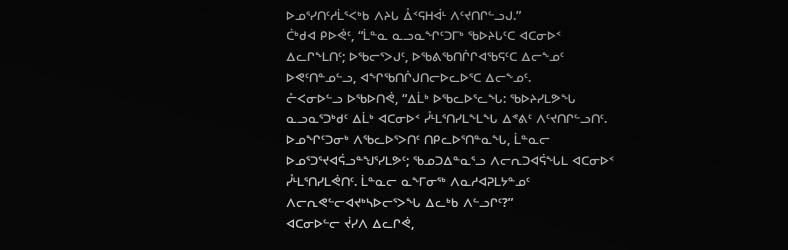ᐅᓄᕐᓯᑎᑦᓱᒫᕐᐸᒃᑲ ᐱᔨᒐ ᐂᑉᕋᕼᐋᒻ ᐱᑦᔪᑎᒋᓪᓗᒍ.”
ᑖᒃᑯᐊ ᑭᐅᕚᑦ, “ᒫᓐᓇ ᓇᓗᓇᖏᑦᑐᒥᒃ ᖃᐅᔨᒐᑦᑕ ᐊᑕᓂᐅᑉ ᐃᓚᒋᖕᒪᑎᑦ; ᐅᖃᓕᕐᐳᒍᑦ, ᐅᖃᕕᖃᑎᒌᒋᐊᖃᕋᑦᑕ ᐃᓕᖕᓄᑦ ᐅᕙᑦᑎᓐᓄᓪᓗ, ᐊᖏᖃᑎᒌᒍᑎᓕᐅᓚᐅᕐᑕ ᐃᓕᖕᓄᑦ.
ᓔᐸᓂᐅᓪᓗ ᐅᖃᐅᑎᕚ, “ᐃᒫᒃ ᐅᖃᓚᐅᕐᓚᖓ: ᖃᐅᔨᓯᒪᕗᖓ ᓇᓗᓇᕐᑐᒃᑯᑦ ᐃᒫᒃ ᐊᑕᓂᐅᑉ ᓮᒻᒪᕐᑎᓯᒪᖕᒪᖓ ᐃᕝᕕᑦ ᐱᑦᔪᑎᒋᓪᓗᑎᑦ.
ᐅᓄᖏᑦᑐᓂᒃ ᐱᖃᓚᐅᕐᐳᑎᑦ ᑎᑭᓚᐅᕐᑎᓐᓇᖓ, ᒫᓐᓇᓕ ᐅᓄᕐᑐᕐᔪᐊᕌᓗᓐᖑᕐᓯᒪᕗᑦ; ᖃᓄᑐᐃᓐᓇᕐᓗ ᐱᓕᕆᑐᐊᕌᖓᒪ ᐊᑕᓂᐅᑉ ᓮᒻᒪᕐᑎᓯᒪᕚᑎᑦ. ᒫᓐᓇᓕ ᓇᖕᒥᓂᖅ ᐱᓇᓱᐊᕈᒪᔭᓐᓄᑦ ᐱᓕᕆᕙᓪᓕᐊᔪᒃᓴᐅᓕᕐᐳᖓ ᐃᓚᒃᑲ ᐱᓪᓗᒋᑦ?”
ᐊᑕᓂᐅᓪᓕ ᔫᓯᐱ ᐃᓚᒋᕚ,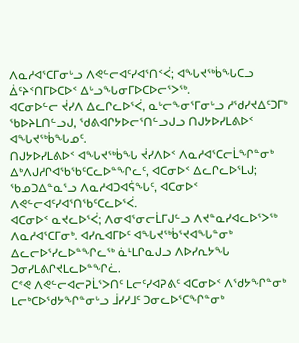ᐱᓇᓱᐊᕐᑕᒥᓂᒡᓗ ᐱᕙᓪᓕᐊᑦᓯᐊᕐᑎᑉᐹ; ᐊᖓᔪᖅᑳᖓᑕᓗ ᐄᑦᔨᑉᑎᒥᐅᑕᐅᑉ ᐃᒡᓗᖓᓂᒥᐅᑕᐅᓕᕐᐳᖅ.
ᐊᑕᓂᐅᓪᓕ ᔫᓯᐱ ᐃᓚᒋᓚᐅᕐᐹ, ᓇᒡᓕᖕᓂᕐᒥᓂᒡᓗ ᓱᖁᓯᔪᐃᑦᑐᒥᒃ ᖃᐅᔨᒪᑎᓪᓗᒍ, ᖁᕕᐊᒋᔭᐅᓕᕐᑎᓪᓗᒍᓗ ᑎᒍᔭᐅᓯᒪᕕᐅᑉ ᐊᖓᔪᖅᑳᖓᓄᑦ.
ᑎᒍᔭᐅᓯᒪᕕᐅᑉ ᐊᖓᔪᖅᑳᖓ ᔫᓯᐱᐅᑉ ᐱᓇᓱᐊᕐᑕᓕᒫᖏᓐᓂᒃ ᐃᒃᐱᒍᓱᒋᐊᖃᖃᑦᑕᓚᐅᓐᖏᓚᑦ, ᐊᑕᓂᐅᑉ ᐃᓚᒋᓚᐅᕐᒪᒍ; ᖃᓄᑐᐃᓐᓇᕐᓗ ᐱᓇᓱᐊᑐᐊᕌᖓᑦ, ᐊᑕᓂᐅᑉ ᐱᕙᓪᓕᐊᑦᓯᐊᕐᑎᖃᑦᑕᓚᐅᕐᐹ.
ᐊᑕᓂᐅᑉ ᓇᔪᓚᐅᕐᐹ; ᐱᓂᐊᕐᓂᓕᒫᒥᒍᓪᓗ ᐱᔪᓐᓇᓯᐊᓚᐅᕐᐳᖅ ᐱᓇᓱᐊᕐᑕᒥᓂᒃ. ᐊᓯᕆᐊᒥᐅᑦ ᐊᖓᔪᖅᑳᕐᔪᐊᖓᓐᓂᒃ ᐃᓚᓕᐅᕐᓯᓚᐅᓐᖏᓚᖅ ᓈᒻᒪᒋᓇᒍᓗ ᐱᐅᓯᕆᔭᖓ ᑐᓂᓯᒪᕕᒋᔪᒪᓚᐅᓐᖏᓛ.
ᑕᕝᕙ ᐱᕙᓪᓕᐊᓕᕈᒫᕐᐳᑎᑦ ᒪᓕᑦᓯᐊᕈᕕᑦ ᐊᑕᓂᐅᑉ ᐱᖁᔭᖏᓐᓂᒃ ᒪᓕᒃᑕᐅᖁᔭᖏᓐᓂᒡᓗ ᒨᓯᓯᒧᑦ ᑐᓂᓚᐅᕐᑕᖏᓐᓂᒃ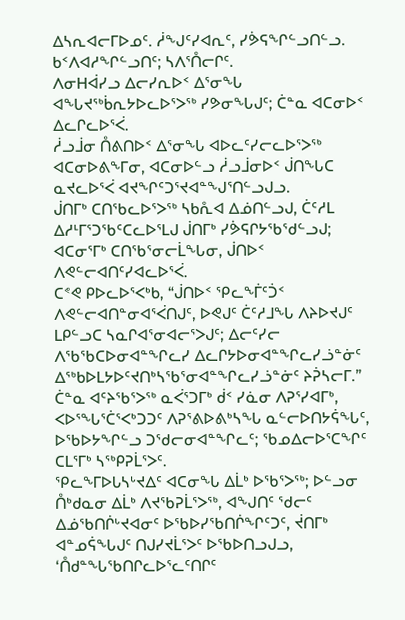ᐃᓴᕆᐊᓕᒥᐅᓄᑦ. ᓲᖑᑦᓯᐊᕆᑦ, ᓯᕘᕋᖏᓪᓗᑎᓪᓗ. ᑲᑉᐱᐊᓱᖏᓪᓗᑎᑦ; ᓴᐱᕐᑍᓕᒋᑦ.
ᐱᓂᕼᐋᓯᓗ ᐃᓕᓯᕆᐅᑉ ᐃᕐᓂᖓ ᐊᖓᔪᖅᑳᕆᔭᐅᓚᐅᕐᐳᖅ ᓯᕗᓂᖓᒍᑦ; ᑖᓐᓇ ᐊᑕᓂᐅᑉ ᐃᓚᒋᓚᐅᕐᐹ.
ᓲᓗᒨᓂ ᑍᕕᑎᐅᑉ ᐃᕐᓂᖓ ᐊᐅᓚᑦᓯᓕᓚᐅᕐᐳᖅ ᐊᑕᓂᐅᕕᖕᒥᓂ, ᐊᑕᓂᐅᓪᓗ ᓲᓗᒨᓂᐅᑉ ᒎᑎᖓᑕ ᓇᔪᓚᐅᕐᐹ ᐊᔪᖏᑦᑐᕐᔪᐊᓐᖑᕐᑎᓪᓗᒍᓗ.
ᒎᑎᒥᒃ ᑕᑎᖃᓚᐅᕐᐳᖅ ᓴᑲᕅᐊ ᐃᓅᑎᓪᓗᒍ, ᑖᑦᓱᒪ ᐃᓱᒻᒥᕐᑐᖃᑦᑕᓚᐅᕐᒪᒍ ᒎᑎᒥᒃ ᓯᕘᕋᒋᔭᖃᖁᓪᓗᒍ; ᐊᑕᓂᕐᒥᒃ ᑕᑎᖃᕐᓂᓕᒫᖓᓂ, ᒎᑎᐅᑉ ᐱᕙᓪᓕᐊᑎᑦᓯᐊᓚᐅᕐᐹ.
ᑕᕝᕙ ᑭᐅᓚᐅᕐᐸᒃᑲ, “ᒎᑎᐅᑉ ᕿᓚᖕᒦᑦᑑᑉ ᐱᕙᓪᓕᐊᑎᓐᓂᐊᕐᐹᑎᒍᑦ, ᐅᕙᒍᑦ ᑖᑦᓱᒧᖓ ᐱᔨᐅᔪᒍᑦ ᒪᑭᓪᓗᑕ ᓴᓇᒋᐊᕐᓂᐊᓕᕐᐳᒍᑦ; ᐃᓕᑦᓯᓕ ᐱᖃᖃᑕᐅᓂᐊᓐᖏᓚᓯ ᐃᓚᒋᔭᐅᓂᐊᓐᖏᓚᓯᓘᓐᓃᑦ ᐃᖅᑲᐅᒪᔭᐅᑦᔪᑎᒃᓴᖃᕐᓂᐊᓐᖏᓚᓯᓘᓐᓃᑦ ᔨᕉᓴᓕᒥ.”
ᑖᓐᓇ ᐊᑦᔨᖃᕐᐳᖅ ᓇᐹᕐᑐᒥᒃ ᑰᑉ ᓯᓈᓂ ᐱᕈᕐᓯᐊᒥᒃ, ᐸᐅᕐᖓᕐᑖᕐᐸᒃᑐᑐᑦ ᐱᕈᕐᕕᐅᕕᒃᓴᖓ ᓇᓪᓕᐅᑎᔭᕌᖓᑦ, ᐅᖃᐅᔭᖏᓪᓗ ᑐᖁᓕᓂᐊᓐᖏᓚᑦ; ᖃᓄᐃᓕᐅᕐᑕᖏᑦ ᑕᒪᕐᒥᒃ ᓴᖅᑭᕈᒫᕐᐳᑦ.
ᕿᓚᖕᒥᐅᒐᓴᒡᔪᐃᑦ ᐊᑕᓂᖓ ᐃᒫᒃ ᐅᖃᕐᐳᖅ; ᐅᓪᓗᓂ ᑍᒃᑯᓇᓂ ᐃᒫᒃ ᐱᔪᖃᕈᒫᕐᐳᖅ, ᐊᖑᑎᑦ ᖁᓕᑦ ᐃᓅᖃᑎᒌᒡᔪᐊᓂᑦ ᐅᖃᐅᓯᖃᑎᒌᖏᑦᑐᑦ, ᔫᑎᒥᒃ ᐊᓐᓄᕌᖓᒍᑦ ᑎᒍᓯᔪᒫᕐᐳᑦ ᐅᖃᐅᑎᓗᒍᓗ, ‘ᑍᑯᓐᖓᖃᑎᒋᓚᐅᕐᓚᑦᑎᒋᑦ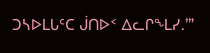ᑐᓴᐅᒪᒐᑦᑕ ᒎᑎᐅᑉ ᐃᓚᒋᖕᒪᓯ.’”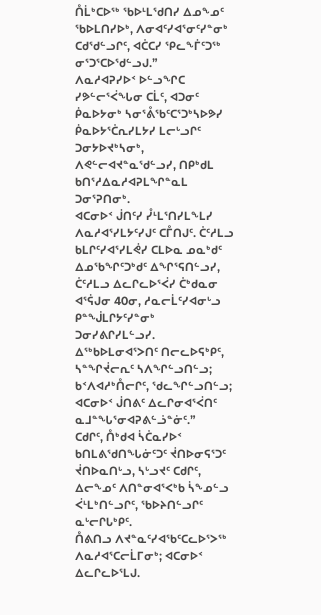ᑍᒫᒃᑕᐅᖅ ᖃᐅᒻᒪᖁᑎᓯ ᐃᓄᖕᓄᑦ ᖃᐅᒪᑎᓯᐅᒃ, ᐱᓂᐊᑦᓯᐊᕐᓂᑦᓯᓐᓂᒃ ᑕᑯᖁᓪᓗᒋᑦ, ᐊᑖᑕᓯ ᕿᓚᖕᒦᑦᑐᖅ ᓂᕐᑐᕐᑕᐅᖁᓪᓗᒍ.”
ᐱᓇᓱᐊᕈᓯᐅᑉ ᐅᓪᓗᖏᑕ ᓯᕗᓪᓕᕐᐹᖓᓂ ᑕᒫᑦ, ᐊᑐᓂᑦ ᑮᓇᐅᔭᓂᒃ ᓴᓂᕐᕔᖃᑦᑕᕐᑐᒃᓴᐅᕗᓯ ᑮᓇᐅᔭᕐᑖᕆᓯᒪᔭᓯ ᒪᓕᒡᓗᒋᑦ ᑐᓂᔭᐅᔪᒃᓴᓂᒃ, ᐱᕙᓪᓕᐊᔪᓐᓇᖁᓪᓗᓯ, ᑎᑭᒃᑯᒪ ᑲᑎᕐᓱᐃᓇᓱᐊᕈᒪᖏᓐᓇᒪ ᑐᓂᕐᕈᑎᓂᒃ.
ᐊᑕᓂᐅᑉ ᒎᑎᑦᓯ ᓮᒻᒪᕐᑎᓯᒪᖕᒪᓯ ᐱᓇᓱᐊᕐᓯᒪᔭᑦᓯᒍᑦ ᑕᒤᑎᒍᑦ. ᑖᑦᓱᒪᓗ ᑲᒪᒋᑦᓯᐊᕐᓯᒪᕚᓯ ᑕᒪᐅᓇ ᓄᓇᒃᑯᑦ ᐃᓄᖃᖏᑦᑐᒃᑯᑦ ᐃᖏᕐᕋᑎᓪᓗᓯ, ᑖᑦᓱᒪᓗ ᐃᓚᒋᓚᐅᕐᐹᓯ ᑖᒃᑯᓇᓂ ᐊᕐᕌᒍᓂ 40ᓂ, ᓱᓇᓕᒫᑦᓯᐊᓂᒡᓗ ᑭᓐᖒᒪᒋᔭᑦᓯᓐᓂᒃ ᑐᓂᓯᕕᒋᓯᒪᓪᓗᓯ.
ᐃᖅᑲᐅᒪᓂᐊᕐᐳᑎᑦ ᑎᓕᓚᐅᕋᒃᑭᑦ, ᓴᓐᖏᔫᓕᕆᑦ ᓴᐱᖏᓪᓗᑎᓪᓗ; ᑲᑉᐱᐊᓱᒃᑍᓕᒋᑦ, ᖁᓚᖏᓪᓗᑎᓪᓗ; ᐊᑕᓂᐅᑉ ᒎᑎᕕᑦ ᐃᓚᒋᓂᐊᕐᐹᑎᑦ ᓇᒧᓐᖓᕐᓂᐊᕈᕕᓪᓘᓐᓃᑦ.”
ᑕᑯᒋᑦ, ᑍᒃᑯᐊ ᓵᑖᓇᓯᐅᑉ ᑲᑎᒪᕕᖁᑎᖓᓃᑦᑐᑦ ᔫᑎᐅᓂᕋᕐᑐᑦ ᔫᑎᐅᓇᑎᒡᓗ, ᓴᒡᓗᔪᑦ ᑕᑯᒋᑦ, ᐃᓕᖕᓄᑦ ᐱᑎᓐᓂᐊᕐᐸᒃᑲ ᓵᖕᓄᓪᓗ ᐹᒻᒪᒃᑎᓪᓗᒋᑦ, ᖃᐅᔨᑎᓪᓗᒋᑦ ᓇᒡᓕᒋᒐᒃᑭᑦ.
ᑍᕕᑎᓗ ᐱᔪᓐᓇᑦᓯᐊᖃᑦᑕᓚᐅᕐᐳᖅ ᐱᓇᓱᐊᕐᑕᓕᒫᒥᓂᒃ; ᐊᑕᓂᐅᑉ ᐃᓚᒋᓚᐅᕐᒪᒍ.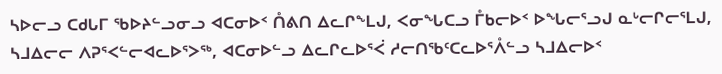ᓴᐅᓕᓗ ᑕᑯᒐᒥ ᖃᐅᔨᓪᓗᓂᓗ ᐊᑕᓂᐅᑉ ᑍᕕᑎ ᐃᓚᒋᖕᒪᒍ, ᐸᓂᖓᑕᓗ ᒤᑲᓕᐅᑉ ᐅᖓᓕᕐᓗᒍ ᓇᒡᓕᒋᓕᕐᒪᒍ,
ᓴᒧᐃᓕᓕ ᐱᕈᕐᐸᓪᓕᐊᓚᐅᕐᐳᖅ, ᐊᑕᓂᐅᓪᓗ ᐃᓚᒋᓚᐅᕐᐹ ᓱᓕᑎᖃᑦᑕᓚᐅᕐᐰᓪᓗ ᓴᒧᐃᓕᐅᑉ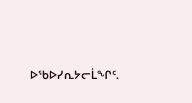ᐅᖃᐅᓯᕆᔭᓕᒫᖏᑦ.